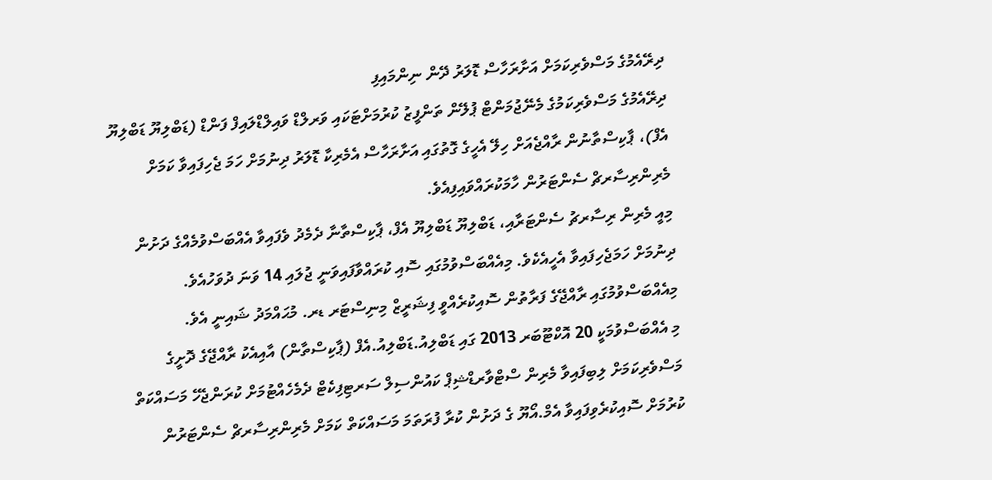ދިރޭއެމުގެ މަސްވެރިކަމަށް އަށާރަހާސް ޑޮލަރު ދޭން ނިންމައިފި
ދިރޭއެމުގެ މަސްވެރިކަމުގެ މެނޭޖުމަންޓް ޕުލޭން ތަންފީޒު ކުރުމަށްޓަކައި ވަރލްޑް ވައިލްޑްލައިފް ފަންޑް (ޑަބްލިޔޫ ޑަބްލިޔޫ އެފް)، ޕާކިސްތާނުން ރާއްޖެއަށް ހިލޭ އެހީގެ ގޮތުގައި އަށާރަހާސް އެމެރިކާ ޑޮލަރު ދިނުމަށް ހަމަ ޖެހިފައިވާ ކަމަށް މެރިންރިސާރޗް ސެންޓަރުން ހާމަކުރައްވައިފިއެވެ.
މިއީ މެރިން ރިސާރޗު ސެންޓަރާއި، ޑަބްލިޔޫ ޑަބްލިޔޫ އެފް، ޕާކިސްތާނާ ދެމެދު ވެފައިވާ އެއްބަސްވުމެއްގެ ދަށުން ދިނުމަށް ހަމަޖެހިފައިވާ އެހީއެކެވެ. މިއެއްބަސްވުމުގައި ސޮއި ކުރައްވާފައިވަނީ ޖުލައި 14 ވަނަ ދުވަހުއެވެ.
މިއެއްބަސްވުމުގައި ރާއްޖޭގެ ފަރާތުން ސޮއިކުރެއްވީ ފިޝަރީޒް މިނިސްޓަރ ޑރ. މުޙައްމަދު ޝައިނީ އެވެ.
މި އެއްބަސްވުމަކީ 20 އޮކްޓޫބަރ 2013 ގައި ޑަބްލިއު.ޑަބްލިއު.އެފް (ޕާކިސްތާން) އާއިއެކު ރާއްޖޭގެ ދޮށީގެ މަސްވެރިކަމަށް ލިބިފައިވާ މެރިން ސްޓްވާރޑްޝިޕް ކައުންސިލް ސަރޓިފިކެޓް ދެމެހެއްޓުމަށް ކުރަންޖެހޭ މަސައްކަތް ކުރުމަށް ސޮއިކުރެވިފައިވާ އެމް.އޯޔޫ ގެ ދަށުން ކުރާ ފުރަތަމަ މަސައްކަތް ކަމަށް މެރިންރިސާރޗް ސެންޓަރުން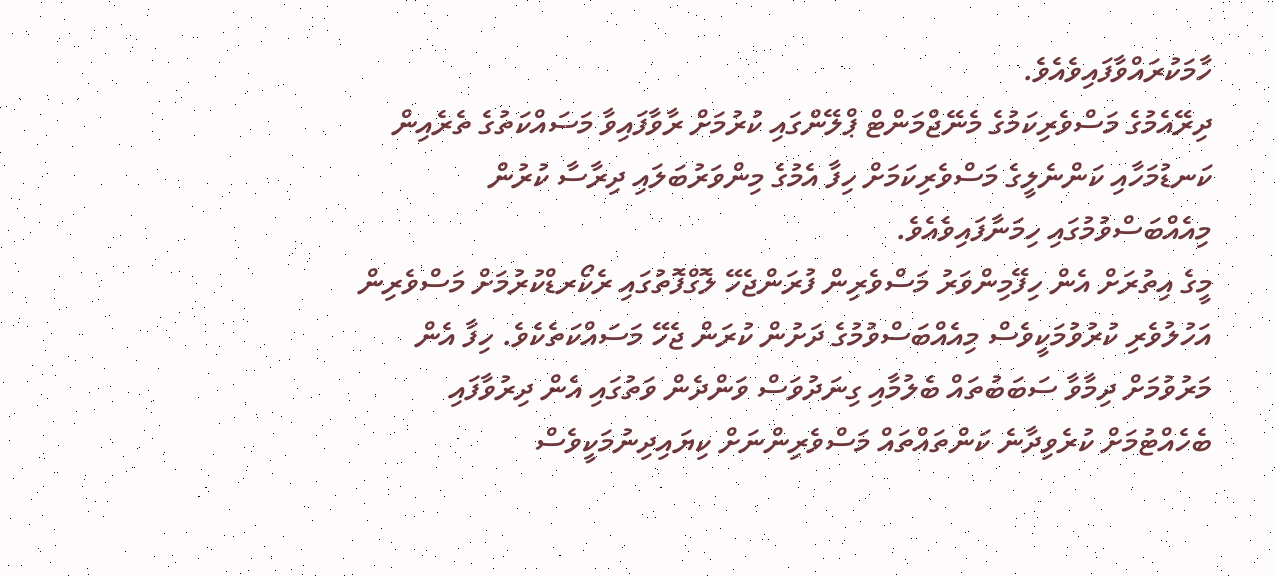ހާމަކުރައްވާފައިވެއެވެ.
ދިރޭއެމުގެ މަސްވެރިކަމުގެ މެނޭޖްމަންޓް ޕްލޭންގައި ކުރުމަށް ރާވާފައިވާ މަސައްކަތުގެ ތެރެއިން ކަނޑުމަހާއި ކަންނެލީގެ މަސްވެރިކަމަށް ހިފާ އެމުގެ މިންވަރުބަލައި ދިރާސާ ކުރުން މިއެއްބަސްވުމުގައި ހިމަނާފައިވެއެވެ.
މީގެ އިތުރަށް އެން ހިފޭމިންވަރު މަސްވެރިން ފުރަންޖެހޭ ލޮގްފޮތުގައި ރެކޯރޑްކުރުމަށް މަސްވެރިން އަހުލުވެރި ކުރުވުމަކީވެސް މިއެއްބަސްވުމުގެ ދަށުން ކުރަން ޖެހޭ މަސައްކަތެކެވެ. ހިފާ އެން މަރުވުމަށް ދިމާވާ ސަބަބުތައް ބެލުމާއި ގިނަދުވަސް ވަންދެން ވަތުގައި އެން ދިރުވާފައި ބެހެއްޓުމަށް ކުރެވިދާނެ ކަންތައްތައް މަސްވެރިންނަށް ކިޔައިދިނުމަކީވެސް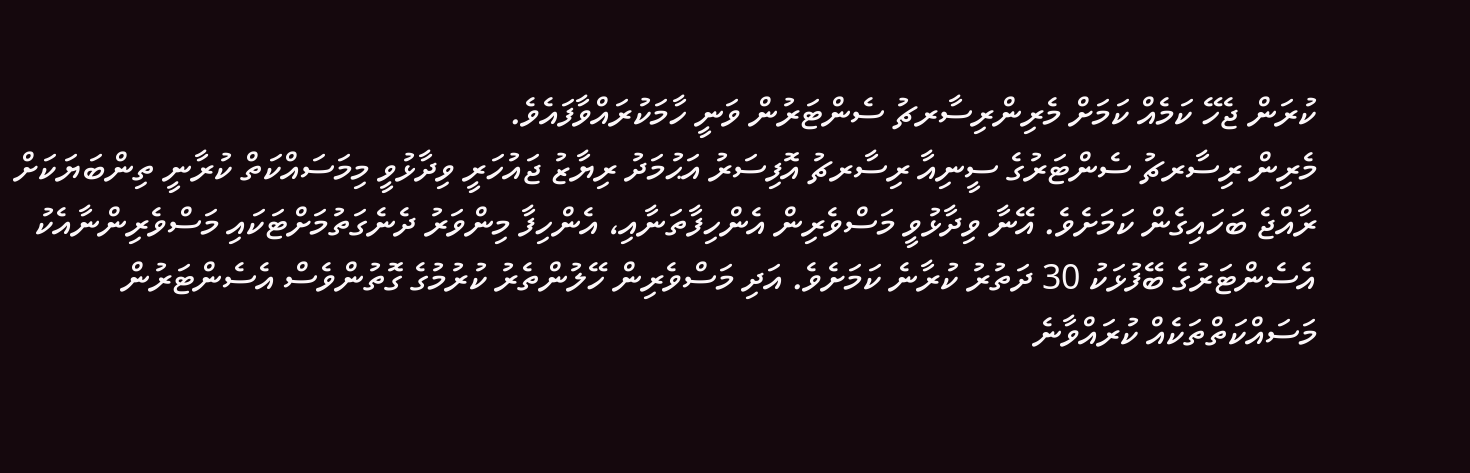ކުރަން ޖެހޭ ކަމެއް ކަމަށް މެރިންރިސާރޗު ސެންޓަރުން ވަނީ ހާމަކުރައްވާފައެވެ.
މެރިން ރިސާރޗު ސެންޓަރުގެ ސީނިއާ ރިސާރޗު އޮފިސަރު އަޙުމަދު ރިޔާޒު ޖައުހަރީ ވިދާޅުވީ މިމަސައްކަތް ކުރާނީ ތިންބަޔަކަށް ރާއްޖެ ބަހައިގެން ކަމަށެވެ. އޭނާ ވިދާޅުވީ މަސްވެރިން އެންހިފާތަނާއި، އެންހިފާ މިންވަރު ދެނެގަތުމަށްޓަކައި މަސްވެރިންނާއެކު އެސެންޓަރުގެ ބޭފުޅަކު 30 ދަތުރު ކުރާނެ ކަމަށެވެ. އަދި މަސްވެރިން ހޭލުންތެރު ކުރުމުގެ ގޮތުންވެސް އެސެންޓަރުން މަސައްކަތްތަކެއް ކުރައްވާނެ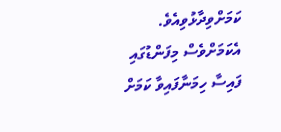ކަމަށްވިދާޅުވިއެވެ. އެކަމަށްވެސް މިފަންޑުގައި ފައިސާ ހިމަނާފައިވާ ކަމަށް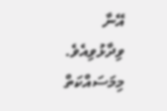އޭނާ ވިދާޅުވިއެވެ. މިމަސައްކަތް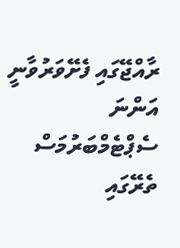ރާއްޖޭގައި ފެށޭވަރުވާނީ އަންނަ ސެޕްޓެމްބަރުމަސް ތެރޭގައި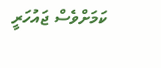ކަމަށްވެސް ޖައުހަރީ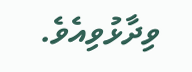ވިދާޅުވިއެވެ.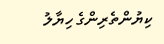ކިޔުންތެރިންގެ ހިޔާލު